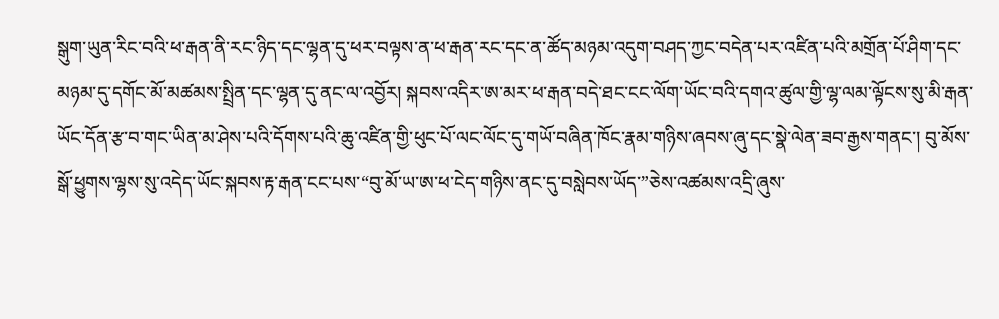སྒུག་ཡུན་རིང་བའི་ཕ་རྒན་ནི་རང་ཉིད་དང་ལྷན་དུ་ཕར་བལྟས་ན་ཕ་རྒན་རང་དང་ན་ཚོད་མཉམ་འདུག་བཤད་ཀྱང་བདེན་པར་འཛིན་པའི་མགྲོན་པོ་ཤིག་དང་མཉམ་དུ་དགོང་མོ་མཚམས་སྤྲིན་དང་ལྷན་དུ་ནང་ལ་འབྱོར། སྐབས་འདིར་ཨ་མར་ཕ་རྒན་བདེ་ཐང་ངང་ལོག་ཡོང་བའི་དགའ་ཚུལ་གྱི་ལྷ་ལམ་ལྟོངས་སུ་མི་རྒན་ཡོང་དོན་རྩ་བ་གང་ཡིན་མ་ཤེས་པའི་དོགས་པའི་ཆུ་འཛིན་གྱི་ཕུང་པོ་ལང་ལོང་དུ་གཡོ་བཞིན་ཁོང་རྣམ་གཉིས་ཞབས་ཞུ་དང་སྣེ་ལེན་ཟབ་རྒྱས་གནང་། བུ་མོས་སྒོ་ཕྱུགས་ལྷས་སུ་འདེད་ཡོང་སྐབས་རྟ་རྒན་ངང་པས་“བུ་མོ་ཡ་ཨ་ཕ་ངེད་གཉིས་ནང་དུ་བསླེབས་ཡོད་”ཅེས་འཚམས་འདྲི་ཞུས་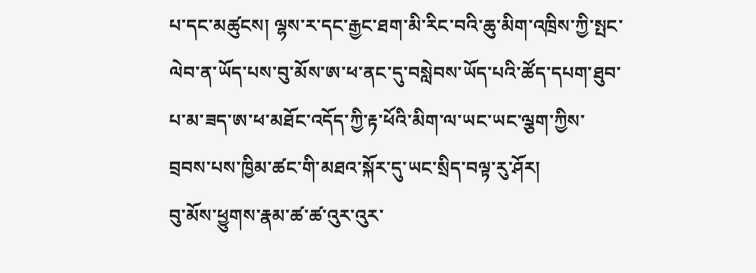པ་དང་མཚུངས། ལྷས་ར་དང་རྒྱང་ཐག་མི་རིང་བའི་ཆུ་མིག་འཁྲིས་ཀྱི་སྤང་ལེབ་ན་ཡོད་པས་བུ་མོས་ཨ་ཕ་ནང་དུ་བསླེབས་ཡོད་པའི་ཚོད་དཔག་ཐུབ་པ་མ་ཟད་ཨ་ཕ་མཐོང་འདོད་ཀྱི་རྟ་ཕོའི་མིག་ལ་ཡང་ཡང་ལྕག་ཀྱིས་བྲབས་པས་ཁྱིམ་ཚང་གི་མཐའ་སྐོར་དུ་ཡང་སྲིད་བལྟ་རུ་ཤོར།
བུ་མོས་ཕྱུགས་རྣམ་ཚ་ཚ་འུར་འུར་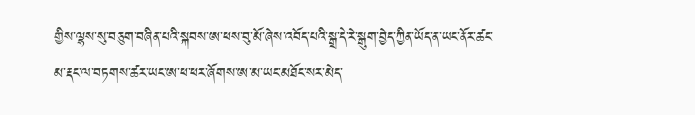གྱིས་ལྷས་སུ་བཅུག་བཞིན་པའི་སྐབས་ཨ་ཕས་བུ་མོ་ཞེས་འབོད་པའི་སྒྲ་དེ་རེ་སྒུག་བྱེད་ཀྱིན་ཡོད་ན་ཡང་ནོར་ཚང་མ་རྡང་ལ་བཏགས་ཚར་ཡང་ཨ་ཕ་ཕར་ཞོགས་ཨ་མ་ཡང་མཐོང་སར་མེད་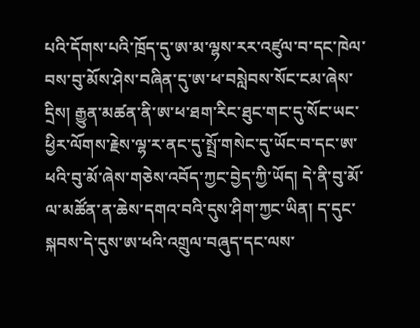པའི་དོགས་པའི་ཁྲོད་དུ་ཨ་མ་ལྷས་རར་འཛུལ་བ་དང་ཁེལ་བས་བུ་མོས་ཤེས་བཞིན་དུ་ཨ་ཕ་བསླེབས་སོང་ངམ་ཞེས་དྲིས། རྒྱུན་མཚན་ནི་ཨ་ཕ་ཐག་རིང་ཐུང་གང་དུ་སོང་ཡང་ཕྱིར་ལོགས་རྗེས་ལྷ་ར་ནང་དུ་སྤྲོ་གསེང་དུ་ཡོང་བ་དང་ཨ་ཕའི་བུ་མོ་ཞེས་གཅེས་འབོད་ཀྱང་བྱེད་ཀྱི་ཡོད། དེ་ནི་བུ་མོ་ལ་མཚོན་ན་ཆེས་དགའ་བའི་དུས་ཤིག་ཀྱང་ཡིན། ད་དུང་སྐབས་དེ་དུས་ཨ་ཕའི་འགྲུལ་བཞུད་དང་ལས་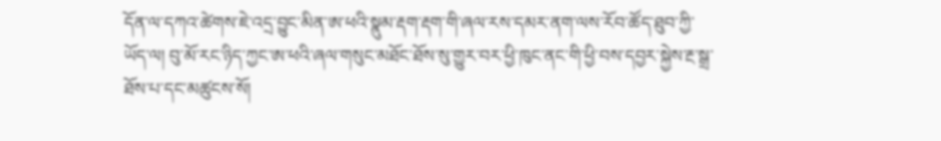དོན་ལ་དཀའ་ཚེགས་ཇེ་འདྲ་བྱུང་མིན་ཨ་ཕའི་སྣུམ་རྡག་རྡག་གི་ཞལ་རས་དམར་ནག་ལས་རོབ་ཚོད་ཐུབ་ཀྱི་ཡོད་ལ། བུ་མོ་རང་ཉིད་ཀྱང་ཨ་ཕའི་ཞལ་གསུང་མཐོང་ཐོས་སུ་གྱུར་བར་ཕྱི་ཁུང་ནང་གི་ཕྱི་བས་དབྱར་སྐྱེས་རྔ་སྒྲ་ཐོས་པ་དང་མཚུངས་སོ།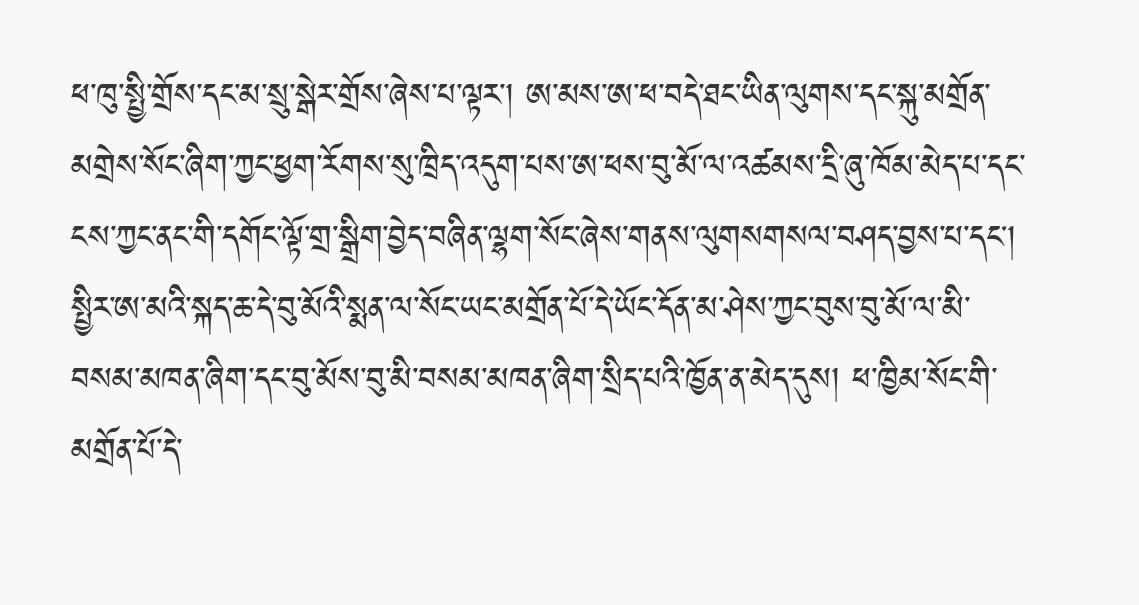ཕ་ཁུ་སྤྱི་གྲོས་དང་མ་སྲུ་སྒེར་གྲོས་ཞེས་པ་ལྟར་། ཨ་མས་ཨ་ཕ་བདེ་ཐང་ཡིན་ལུགས་དང་སྐུ་མགྲོན་མགྲེས་སོང་ཞིག་ཀྱང་ཕྱག་རོགས་སུ་ཁྲིད་འདུག་པས་ཨ་ཕས་བུ་མོ་ལ་འཚམས་དྲི་ཞུ་ཁོམ་མེད་པ་དང་ངས་ཀྱང་ནང་གི་དགོང་ལྟོ་གྲ་སྒྲིག་བྱེད་བཞིན་ལྷག་སོང་ཞེས་གནས་ལུགསགསལ་བཤད་བྱས་པ་དང། སྤྱིར་ཨ་མའི་སྐད་ཆ་དེ་བུ་མོའི་སྨན་ལ་སོང་ཡང་མགྲོན་པོ་དེ་ཡོང་དོན་མ་ཤེས་ཀྱང་བུས་བུ་མོ་ལ་མི་བསམ་མཁན་ཞིག་དང་བུ་མོས་བུ་མི་བསམ་མཁན་ཞིག་སྲིད་པའི་ཁྱོན་ན་མེད་དུས། ཕ་ཁྱིམ་སོང་གི་མགྲོན་པོ་དེ་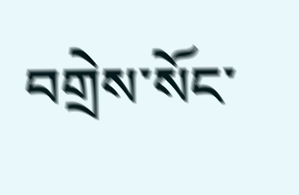བགྲེས་སོང་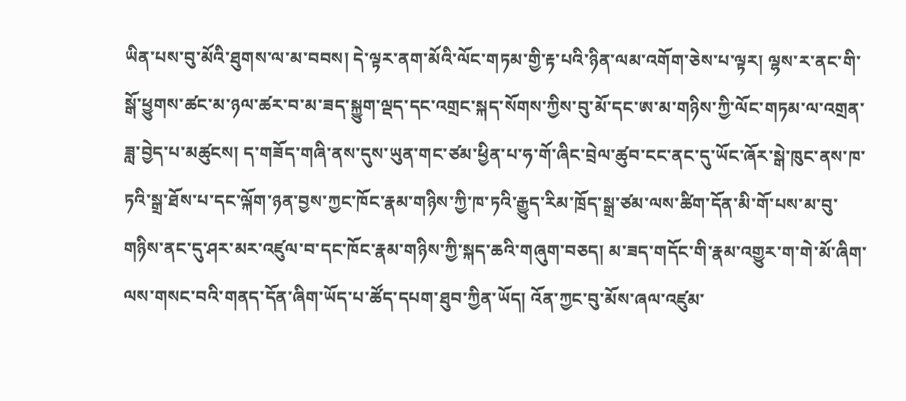ཡིན་པས་བུ་མོའི་ཐུགས་ལ་མ་བབས། དེ་ལྟར་ནག་མོའི་ལོང་གཏམ་གྱི་རྟ་པའི་ཉིན་ལམ་འགོག་ཅེས་པ་ལྟར། ལྷས་ར་ནང་གི་སྒོ་ཕྱུགས་ཚང་མ་ཉལ་ཚར་བ་མ་ཟད་སྐྱུག་ལྡད་དང་འགྲང་སྐད་སོགས་ཀྱིས་བུ་མོ་དང་ཨ་མ་གཉིས་ཀྱི་ལོང་གཏམ་ལ་འགྲན་ཟླ་བྱེད་པ་མཚུངས། ད་གཟོད་གཞི་ནས་དུས་ཡུན་གང་ཙམ་ཕྱིན་པ་ཧ་གོ་ཞིང་བྲེལ་ཚུབ་ངང་ནང་དུ་ཡོང་ཞོར་སྒེ་ཁུང་ནས་ཁ་ཏའི་སྒྲ་ཐོས་པ་དང་ལྐོག་ཉན་བྱས་ཀྱང་ཁོང་རྣམ་གཉིས་ཀྱི་ཁ་ཏའི་རྒྱུད་རིམ་ཁྲོད་སྒྲ་ཙམ་ལས་ཚིག་དོན་མི་གོ་པས་མ་བུ་གཉིས་ནང་དུ་ཤར་མར་འཛུལ་བ་དང་ཁོང་རྣམ་གཉིས་ཀྱི་སྐད་ཆའི་གཞུག་བཅད། མ་ཟད་གདོང་གི་རྣམ་འགྱུར་ག་གེ་མོ་ཞིག་ལས་གསང་བའི་གནད་དོན་ཞིག་ཡོད་པ་ཚོད་དཔག་ཐུབ་ཀྱིན་ཡོད། འོན་ཀྱང་བུ་མོས་ཞལ་འཛུམ་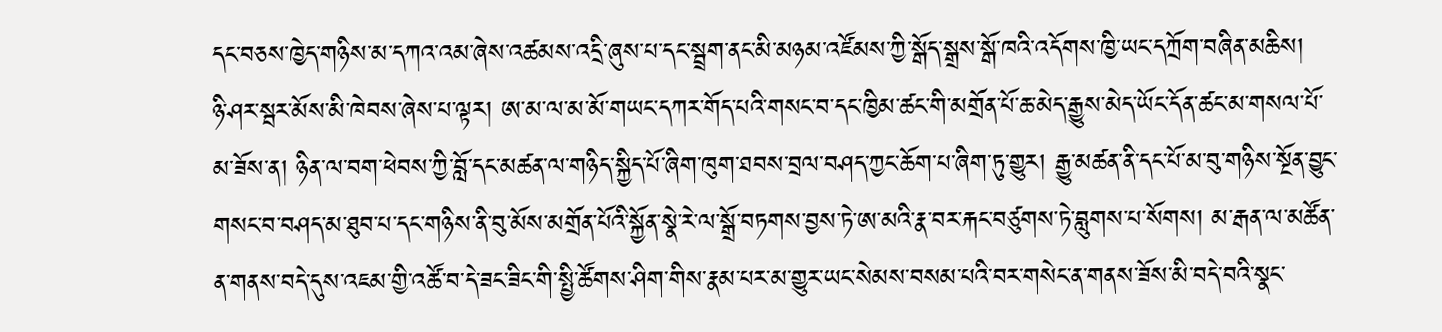དང་བཅས་ཁྱེད་གཉིས་མ་དཀའ་འམ་ཞེས་འཚམས་འདྲི་ཞུས་པ་དང་སྦྲག་ནང་མི་མཉམ་འཛོམས་ཀྱི་སྒོད་སྒྲས་སྒོ་ཁའི་འདོགས་ཁྱི་ཡང་དཀྲོག་བཞིན་མཆིས།
ཉི་ཤར་སྦར་མོས་མི་ཁེབས་ཞེས་པ་ལྟར། ཨ་མ་ལ་མ་མོ་གཡང་དཀར་གོད་པའི་གསང་བ་དང་ཁྱིམ་ཚང་གི་མགྲོན་པོ་ཆ་མེད་རྒྱུས་མེད་ཡོང་དོན་ཚང་མ་གསལ་པོ་མ་ཟོས་ན། ཉིན་ལ་བག་ཕེབས་ཀྱི་བློ་དང་མཚན་ལ་གཉིད་སྐྱིད་པོ་ཞིག་ཁུག་ཐབས་བྲལ་བཤད་ཀྱང་ཆོག་པ་ཞིག་ཏུ་གྱུར། རྒྱུ་མཚན་ནི་དང་པོ་མ་བུ་གཉིས་སྔོན་བྱུང་གསང་བ་བཤད་མ་ཐུབ་པ་དང་གཉིས་ནི་བུ་མོས་མགྲོན་པོའི་སྐྱོན་སྣེ་རེ་ལ་སྒྲོ་བཏགས་བྱས་ཏེ་ཨ་མའི་རྣ་བར་རྐང་བཙུགས་ཏེ་བླུགས་པ་སོགས། མ་རྒན་ལ་མཚོན་ན་གནས་བདེ་དུས་འཇམ་གྱི་འཚོ་བ་དེ་ཟང་ཟིང་གི་སྤྱི་ཚོགས་ཤིག་གིས་རྣམ་པར་མ་གྱུར་ཡང་སེམས་བསམ་པའི་བར་གསེང་ན་གནས་ཟོས་མི་བདེ་བའི་སྣང་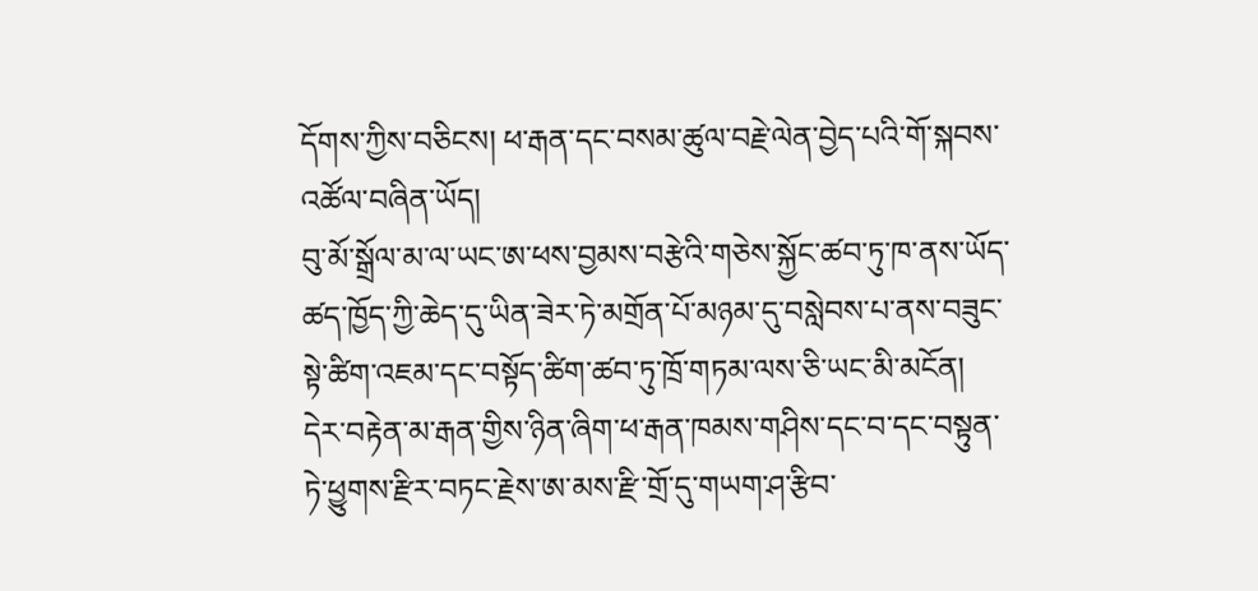དོགས་ཀྱིས་བཅིངས། ཕ་རྒན་དང་བསམ་ཚུལ་བརྗེ་ལེན་བྱེད་པའི་གོ་སྐབས་འཚོལ་བཞིན་ཡོད།
བུ་མོ་སྒྲོལ་མ་ལ་ཡང་ཨ་ཕས་བྱམས་བརྩེའི་གཅེས་སྐྱོང་ཚབ་ཏུ་ཁ་ནས་ཡོད་ཚད་ཁྱོད་ཀྱི་ཆེད་དུ་ཡིན་ཟེར་ཏེ་མགྲོན་པོ་མཉམ་དུ་བསླེབས་པ་ནས་བཟུང་སྟེ་ཚིག་འཇམ་དང་བསྟོད་ཚིག་ཚབ་ཏུ་ཁྲོ་གཏམ་ལས་ཅི་ཡང་མི་མངོན།
དེར་བརྟེན་མ་རྒན་གྱིས་ཉིན་ཞིག་ཕ་རྒན་ཁམས་གཤིས་དང་བ་དང་བསྟུན་ཏེ་ཕྱུགས་རྫིར་བཏང་རྗེས་ཨ་མས་རྫི་གྲོ་དུ་གཡག་ཤ་རྩིབ་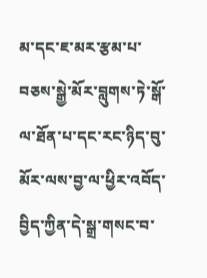མ་དང་ཇ་མར་རྩམ་པ་བཅས་སྒྱེ་མོར་བླུགས་ཏེ་སྒོ་ལ་ཐོན་པ་དང་རང་ཉིད་བུ་མོར་ལས་བྱ་ལ་ཕྱིར་འབོད་བྱིད་ཀྱིན་དེ་སྒྲ་གསང་བ་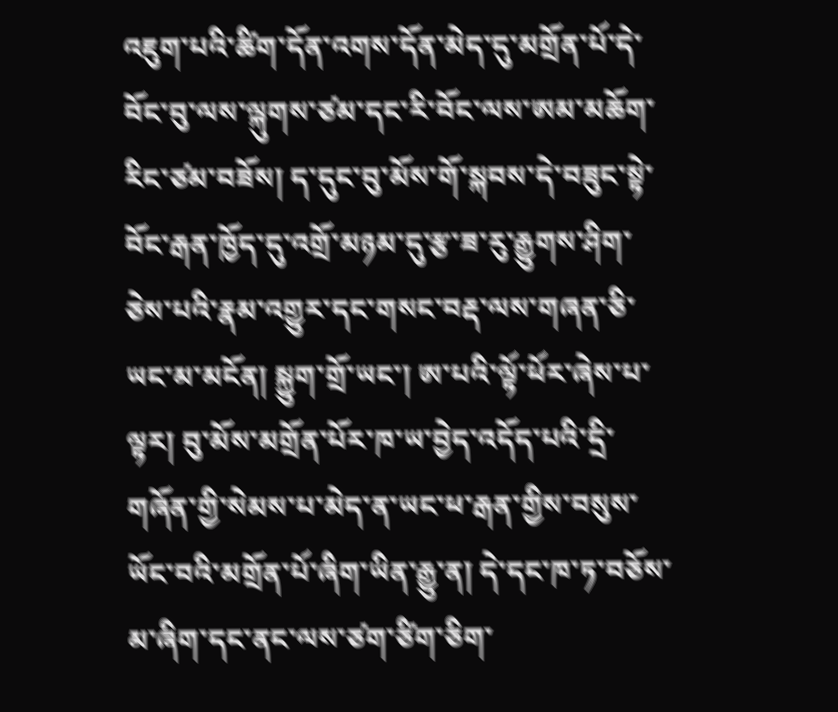འཇུག་པའི་ཚིག་དོན་འགས་དོན་མེད་དུ་མགྲོན་པོ་དེ་བོང་བུ་ལས་ལྐུགས་ཙམ་དང་རི་བོང་ལས་ཨམ་མཆོག་རིང་ཙམ་བཟོས། ད་དུང་བུ་མོས་གོ་སྐབས་དེ་བཟུང་སྟེ་བོང་རྒན་ཁྱོད་དུ་འགྲོ་མཉམ་དུ་རྩ་ཟ་རུ་རྒྱུགས་ཤིག་ཅེས་པའི་རྣམ་འགྱུར་དང་གསང་བརྡ་ལས་གཞན་ཅི་ཡང་མ་མངོན། སྐྱུག་གྲོ་ཡང་། ཨ་པའི་ལྟོ་ཕོར་ཞེས་པ་ལྟར། བུ་མོས་མགྲོན་པོར་ཁ་ཡ་བྱེད་འདོད་པའི་དྲི་གཞོན་གྱི་སེམས་པ་མེད་ན་ཡང་ཕ་རྒན་གྱིས་བསུས་ཡོང་བའི་མགྲོན་པོ་ཞིག་ཡིན་རྒྱུ་ན། དེ་དང་ཁ་ཏ་བཅོས་མ་ཞིག་དང་ནང་ལས་ཙག་ཙིག་ཅིག་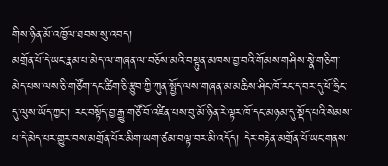གིས་ཉིན་མོ་འཁྱོལ་ཐབས་སུ་འབད།
མགྲོན་པོ་དེ་ཡང་རྣམ་པ་མེད་ལ་གཞན་ལ་བཅོས་མའི་བསྟུན་མཁས་བྱ་བའི་གོམས་གཤིས་སྣེ་གཅིག་མེད་པས་ལས་ཅི་གཙོག་དང་ཚིག་ཅི་རྩུབ་ཀྱི་ཀུན་སྤྱོད་ལས་གཞན་མ་མཆིས་ཤིང་ཁོ་རང་ད་བར་དུ་ཕོ་ཧྲིང་དུ་ལུས་ཡོད་ཀྱང་། རང་བསྟོད་བྱ་རྒྱུ་གཙོ་བོ་འཛིན་པས་བུ་མོ་ཉིན་རེ་ལྟར་ཁོ་དང་མཉམ་དུ་སྡོད་པའི་སེམས་པ་དེ་མེད་པར་གྱུར་བས་མགྲོན་པོར་མིག་ཡག་ཙམ་བལྟ་བར་མི་འདོད། དེར་བརྟེན་མགྲོན་པོ་ཡང་གནས་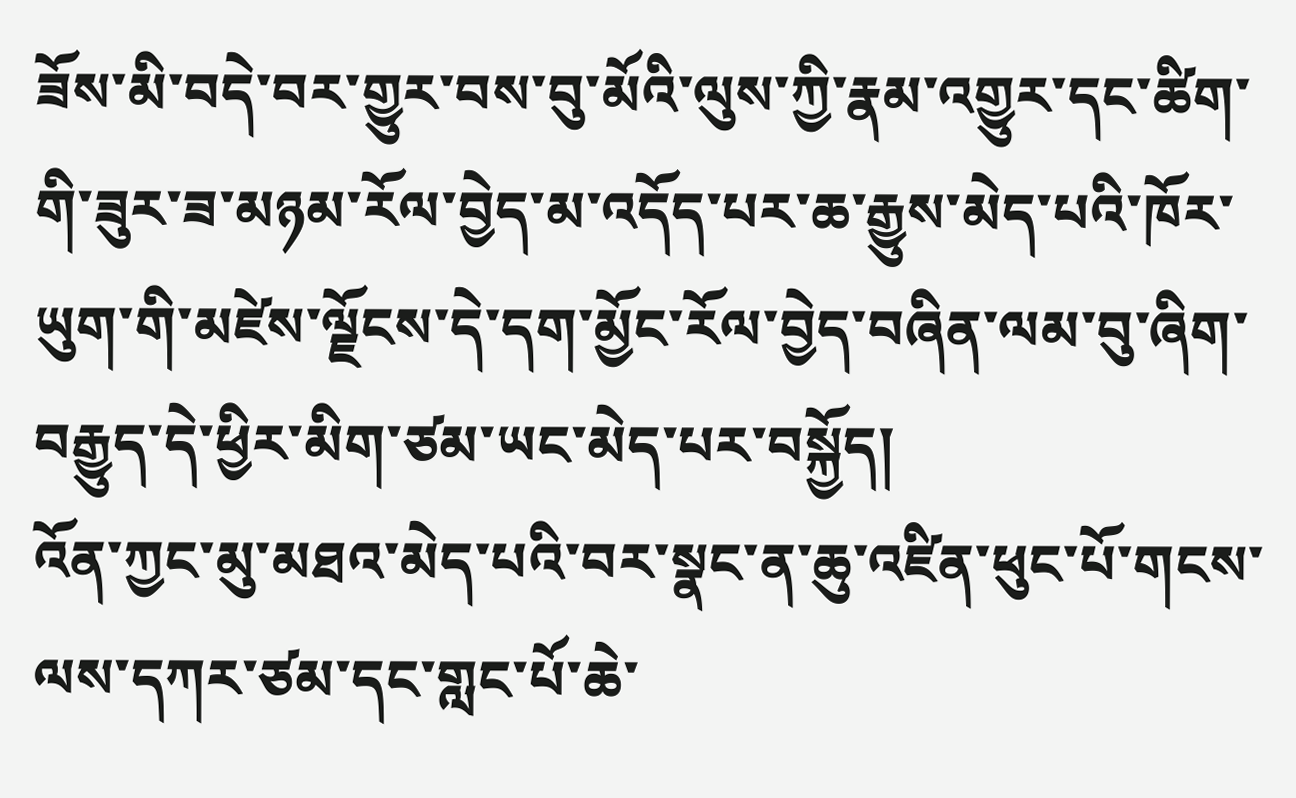ཟོས་མི་བདེ་བར་གྱུར་བས་བུ་མོའི་ལུས་ཀྱི་རྣམ་འགྱུར་དང་ཚིག་གི་ཟུར་ཟ་མཉམ་རོལ་བྱེད་མ་འདོད་པར་ཆ་རྒྱུས་མེད་པའི་ཁོར་ཡུག་གི་མཛེས་ལྗོངས་དེ་དག་མྱོང་རོལ་བྱེད་བཞིན་ལམ་བུ་ཞིག་བརྒྱུད་དེ་ཕྱིར་མིག་ཙམ་ཡང་མེད་པར་བསྐྱོད།
འོན་ཀྱང་མུ་མཐའ་མེད་པའི་བར་སྣང་ན་ཆུ་འཛིན་ཕུང་པོ་གངས་ལས་དཀར་ཙམ་དང་གླང་པོ་ཆེ་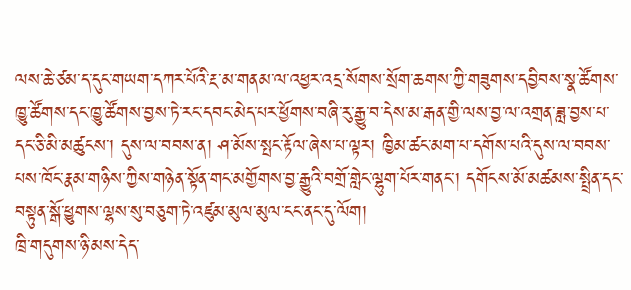ལས་ཆེ་ཙམ་ད་དུང་གཡག་དཀར་པོའི་རྔ་མ་གནམ་ལ་འཕྱར་འདྲ་སོགས་སྲོག་ཆགས་ཀྱི་གཟུགས་དབྱིབས་སྣ་ཚོགས་ཁྱུ་ཚོགས་དང་ཁྱུ་ཚོགས་བྱས་ཏེ་རང་དབང་མེད་པར་ཕྱོགས་བཞི་རུ་རྒྱུ་བ་དེས་མ་རྒན་གྱི་ལས་བྱ་ལ་འགྲན་ཟླ་བྱས་པ་དང་ཅི་མི་མཚུངས་། དུས་ལ་བབས་ན། ཤ་མོས་སྤང་རྟོལ་ཞེས་པ་ལྟར། ཁྱིམ་ཚང་མག་པ་དགོས་པའི་དུས་ལ་བབས་པས་ཁོང་རྣམ་གཉིས་ཀྱིས་གཉེན་སྟོན་གང་མགྱོགས་བྱ་རྒྱུའི་བགྲོ་གླེང་ལྷུག་པོར་གནང་། དགོངས་མོ་མཚམས་སྤྲིན་དང་བསྟུན་སྒོ་ཕྱུགས་ལྷས་སུ་བཅུག་ཏེ་འཛུམ་མུལ་མུལ་ངང་ནང་དུ་ལོག།
ཁྲི་གདུགས་ཉི་མས་དེད་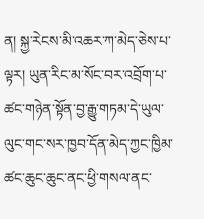ན། སྐྱ་རེངས་མི་འཆར་ཀ་མེད་ཅེས་པ་ལྟར། ཡུན་རིང་མ་སོང་བར་འབྲོག་པ་ཚང་གཉེན་སྟོན་བྱ་རྒྱུ་གཏམ་དེ་ཡུལ་ལུང་གང་སར་ཁྱབ་དོན་མེད་ཀྱང་ཁྱིམ་ཚང་ཆུང་ཆུང་ནང་ཕྱི་གསལ་ནང་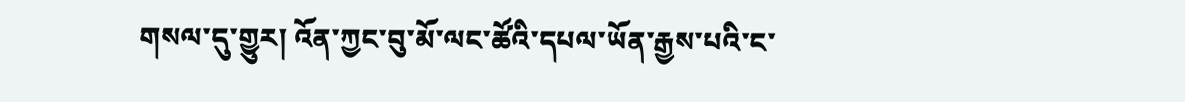གསལ་དུ་གྱུར། འོན་ཀྱང་བུ་མོ་ལང་ཚོའི་དཔལ་ཡོན་རྒྱས་པའི་ང་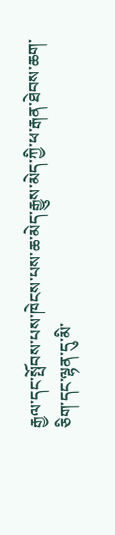རྒྱལ་དང་སྤོབས་པས་ཁེངས་པས་ཆ་མེད་རྒྱུས་མེད་ཀྱི་ཕ་རྒན་ཐེབས་ཆག་ཅིག་དང་ལྷན་དུ་མི་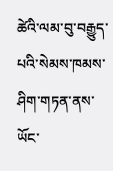ཚེའི་ལམ་བུ་བརྒྱུད་པའི་སེམས་ཁམས་ཤིག་གཏན་ནས་ཡོང་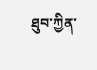ཐུབ་ཀྱིན་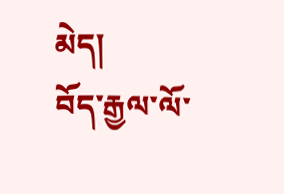མེད།
བོད་རྒྱལ་ལོ་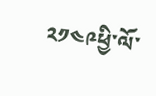༢༡༤༩ཕྱི་ལོ་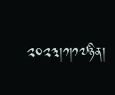༢༠༢༣།༡།༡༧ཉིན།